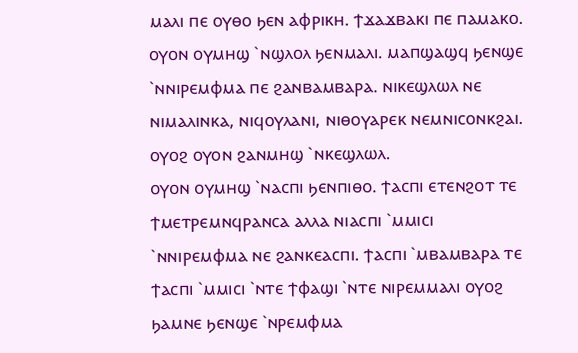ⲙⲁⲗⲓ ⲡⲉ ⲟⲩⲑⲟ ϧⲉⲛ ⲁⲫⲣⲓⲕⲏ. ϯϫⲁϫⲃⲁⲕⲓ ⲡⲉ ⲡⲁⲙⲁⲕⲟ.
ⲟⲩⲟⲛ ⲟⲩⲙⲏϣ `ⲛϣⲗⲟⲗ ϧⲉⲛⲙⲁⲗⲓ. ⲙⲁⲡϣⲁϣϥ ϧⲉⲛϣⲉ `ⲛⲛⲓⲣⲉⲙⲫⲙⲁ ⲡⲉ ϩⲁⲛⲃⲁⲙⲃⲁⲣⲁ. ⲛⲓⲕⲉϣⲗⲱⲗ ⲛⲉ ⲛⲓⲙⲁⲗⲓⲛⲕⲁ, ⲛⲓϥⲟⲩⲗⲁⲛⲓ, ⲛⲓⲑⲟⲩⲁⲣⲉⲕ ⲛⲉⲙⲛⲓⲥⲟⲛⲕϩⲁⲓ. ⲟⲩⲟϩ ⲟⲩⲟⲛ ϩⲁⲛⲙⲏϣ `ⲛⲕⲉϣⲗⲱⲗ.
ⲟⲩⲟⲛ ⲟⲩⲙⲏϣ `ⲛⲁⲥⲡⲓ ϧⲉⲛⲡⲓⲑⲟ. ϯⲁⲥⲡⲓ ⲉⲧⲉⲛϩⲟⲧ ⲧⲉ ϯⲙⲉⲧⲣⲉⲙⲛϥⲣⲁⲛⲥⲁ ⲁⲗⲗⲁ ⲛⲓⲁⲥⲡⲓ `ⲙⲙⲓⲥⲓ `ⲛⲛⲓⲣⲉⲙⲫⲙⲁ ⲛⲉ ϩⲁⲛⲕⲉⲁⲥⲡⲓ. ϯⲁⲥⲡⲓ `ⲙⲃⲁⲙⲃⲁⲣⲁ ⲧⲉ ϯⲁⲥⲡⲓ `ⲙⲙⲓⲥⲓ `ⲛⲧⲉ ϯⲫⲁϣⲓ `ⲛⲧⲉ ⲛⲓⲣⲉⲙⲙⲁⲗⲓ ⲟⲩⲟϩ ϧⲁⲙⲛⲉ ϧⲉⲛϣⲉ `ⲛⲣⲉⲙⲫⲙⲁ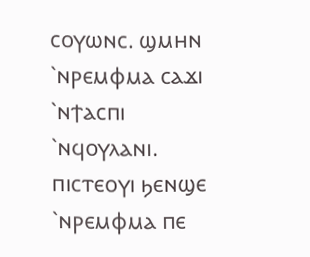ⲥⲟⲩⲱⲛⲥ. ϣⲙⲏⲛ `ⲛⲣⲉⲙⲫⲙⲁ ⲥⲁϫⲓ `ⲛϯⲁⲥⲡⲓ `ⲛϥⲟⲩⲗⲁⲛⲓ.
ⲡⲓⲥⲧⲉⲟⲩⲓ ϧⲉⲛϣⲉ `ⲛⲣⲉⲙⲫⲙⲁ ⲡⲉ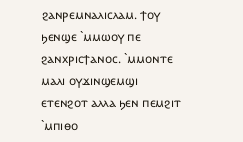ϩⲁⲛⲣⲉⲙⲛⲁⲗⲓⲥⲗⲁⲙ. ϯⲟⲩ ϧⲉⲛϣⲉ `ⲙⲙⲱⲟⲩ ⲡⲉ ϩⲁⲛⲭⲣⲓⲥϯⲁⲛⲟⲥ. `ⲙⲙⲟⲛⲧⲉ ⲙⲁⲗⲓ ⲟⲩϫⲓⲛϣⲉⲙϣⲓ ⲉⲧⲉⲛϩⲟⲧ ⲁⲗⲗⲁ ϧⲉⲛ ⲡⲉⲙϩⲓⲧ `ⲙⲡⲓⲑⲟ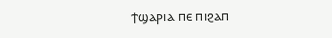ϯϣⲁⲣⲓⲁ ⲡⲉ ⲡⲓϩⲁⲡ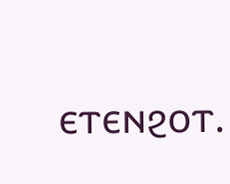ⲉⲧⲉⲛϩⲟⲧ.